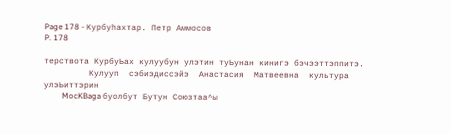Page 178 - Курбуһахтар. Петр Аммосов
P. 178

терствота КурбуЬах кулуубун улэтин туЬунан кинигэ бэчээттэппитэ.
         Кулууп  сэбиэдиссэйэ  Анастасия  Матвеевна  культура  улэЬиттэрин
         MocKBaga буолбут Бутун Союзтаа^ы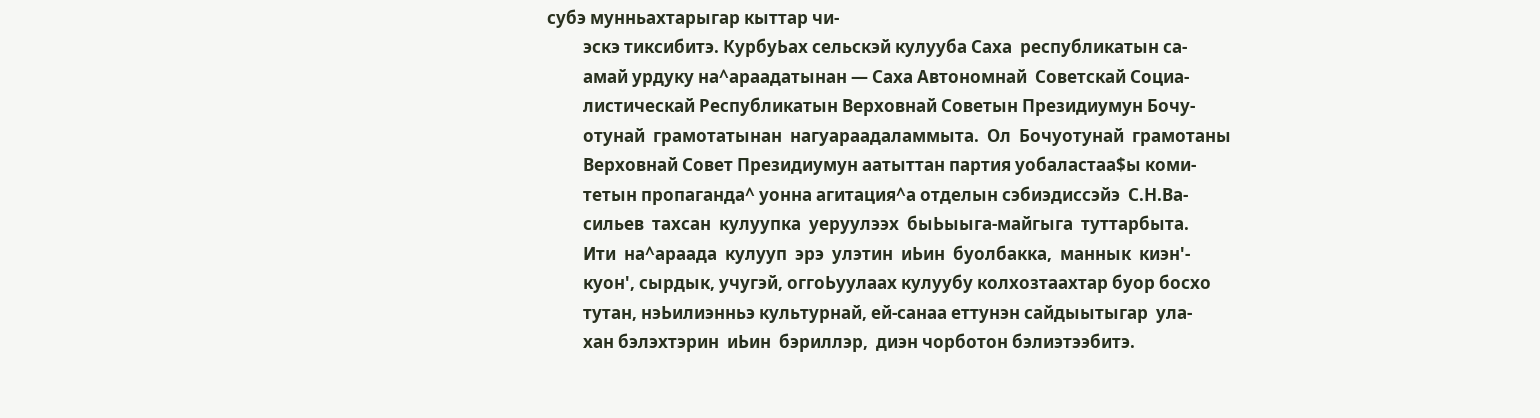субэ мунньахтарыгар кыттар чи-
         эскэ тиксибитэ. КурбуЬах сельскэй кулууба Саха  республикатын са-
         амай урдуку на^араадатынан — Саха Автономнай  Советскай Социа-
         листическай Республикатын Верховнай Советын Президиумун Бочу-
         отунай  грамотатынан  нагуараадаламмыта.  Ол  Бочуотунай  грамотаны
         Верховнай Совет Президиумун аатыттан партия уобаластаа$ы коми-
         тетын пропаганда^ уонна агитация^а отделын сэбиэдиссэйэ  С.Н.Ва-
         сильев  тахсан  кулуупка  уеруулээх  быЬыыга-майгыга  туттарбыта.
         Ити  на^араада  кулууп  эрэ  улэтин  иЬин  буолбакка,  маннык  киэн'-
         куон', сырдык, учугэй, оггоЬуулаах кулуубу колхозтаахтар буор босхо
         тутан, нэЬилиэнньэ культурнай, ей-санаа еттунэн сайдыытыгар  ула-
         хан бэлэхтэрин  иЬин  бэриллэр,  диэн чорботон бэлиэтээбитэ.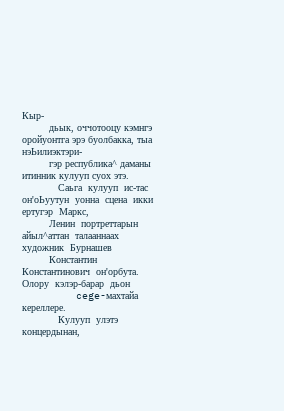Кыр-
         дьык, оччотооцу кэмнгэ оройуонтга эрэ буолбакка, тыа нэЬилиэктэри-
         гэр республика^ даманы итинник кулууп суох этэ.
            Саьга  кулууп  ис-тас  он'оЬуутун  уонна  сцена  икки  ертугэр  Маркс,
         Ленин  портреттарын  айыл^аттан  талааннаах  художник  Бурнашев
         Константин  Константинович  он'орбута.  Олору  кэлэр-барар  дьон
         cege-махтайа кереллере.
            Кулууп  улэтэ  концердынан,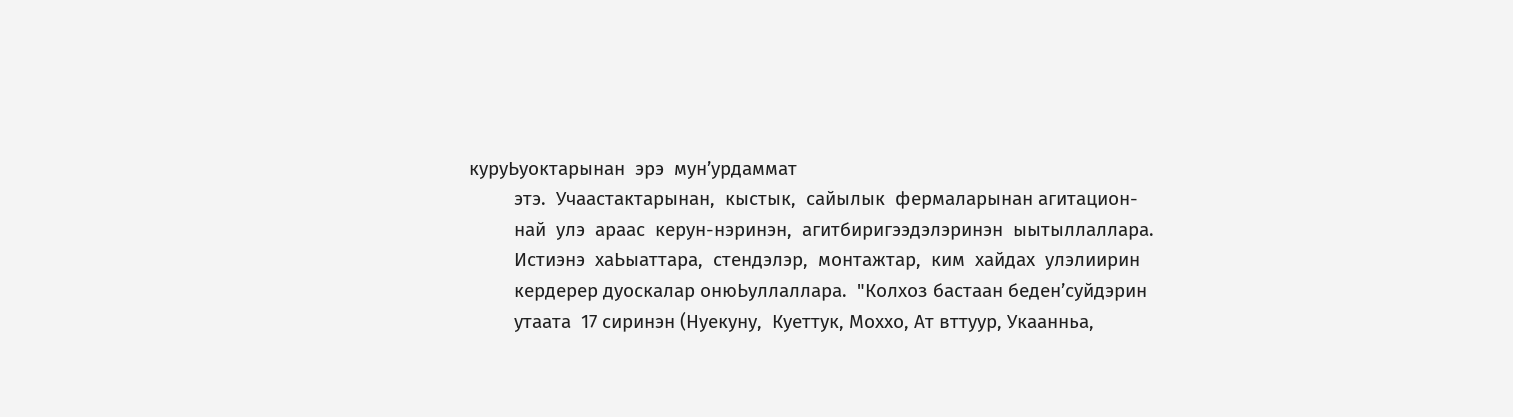куруЬуоктарынан  эрэ  мун’урдаммат
         этэ.  Учаастактарынан,  кыстык,  сайылык  фермаларынан агитацион-
         най  улэ  араас  керун-нэринэн,  агитбиригээдэлэринэн  ыытыллаллара.
         Истиэнэ  хаЬыаттара,  стендэлэр,  монтажтар,  ким  хайдах  улэлиирин
         кердерер дуоскалар онюЬуллаллара.  "Колхоз бастаан беден’суйдэрин
         утаата  17 сиринэн (Нуекуну,  Куеттук, Моххо, Ат вттуур, Укаанньа,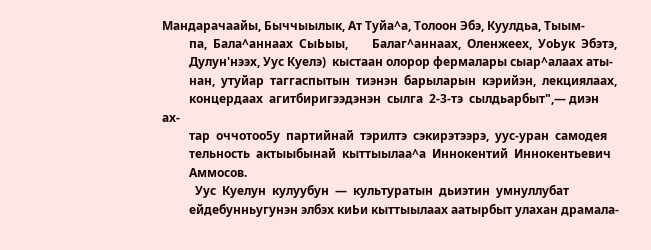Мандарачаайы, Быччыылык, Ат Туйа^а, Толоон Эбэ, Куулдьа, Тыым-
         па,  Бала^аннаах  СыЬыы,        Балаг^аннаах,  Оленжеех,  УоЬук  Эбэтэ,
         Дулун'нээх, Уус Куелэ)  кыстаан олорор фермалары сыар^алаах аты-
         нан,  утуйар  таггаспытын  тиэнэн  барыларын  кэрийэн,  лекциялаах,
         концердаах  агитбиригээдэнэн  сылга  2-3-тэ  сылдьарбыт",— диэн  ах-
         тар  оччотоо5у  партийнай  тэрилтэ  сэкирэтээрэ,  уус-уран  самодея
         тельность  актыыбынай  кыттыылаа^а  Иннокентий  Иннокентьевич
         Аммосов.
           Уус  Куелун  кулуубун  —  культуратын  дьиэтин  умнуллубат
         ейдебунньугунэн элбэх киЬи кыттыылаах аатырбыт улахан драмала-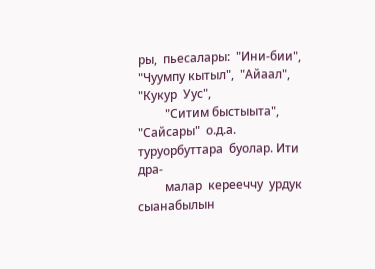ры,  пьесалары:  "Ини-бии",  "Чуумпу кытыл",  "Айаал",  "Кукур  Уус",
         "Ситим быстыыта",  "Сайсары"  о.д.а.  туруорбуттара  буолар. Ити дра-
         малар  керееччу  урдук  сыанабылын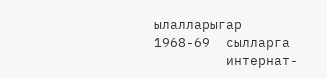ылалларыгар  1968-69  сылларга
         интернат-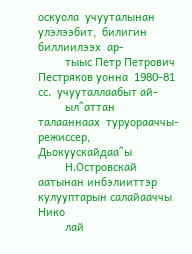оскуола  учууталынан  улэлээбит,  билигин  биллиилээх  ар-
         тыыс Петр Петрович Пестряков уонна  1980-81 сс.  учууталлаабыт ай-
         ыл^аттан  талааннаах  туруорааччы-режиссер,  Дьокуускайдаа^ы
         Н.Островскай аатынан инбэлииттэр  кулууптарын салайааччы  Нико
         лай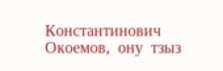Константинович  Окоемов,  ону  тзыз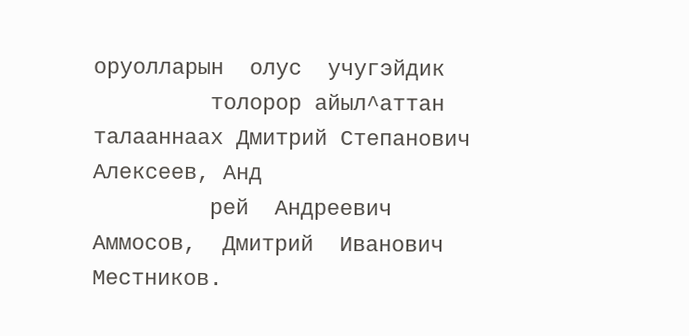оруолларын  олус  учугэйдик
         толорор айыл^аттан талааннаах Дмитрий Степанович Алексеев, Анд
         рей  Андреевич  Аммосов,  Дмитрий  Иванович  Местников.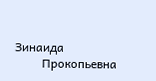Зинаида
         Прокопьевна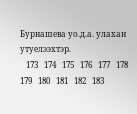Бурнашева уо.д.а. улахан утуелээхтэр.
   173   174   175   176   177   178   179   180   181   182   183